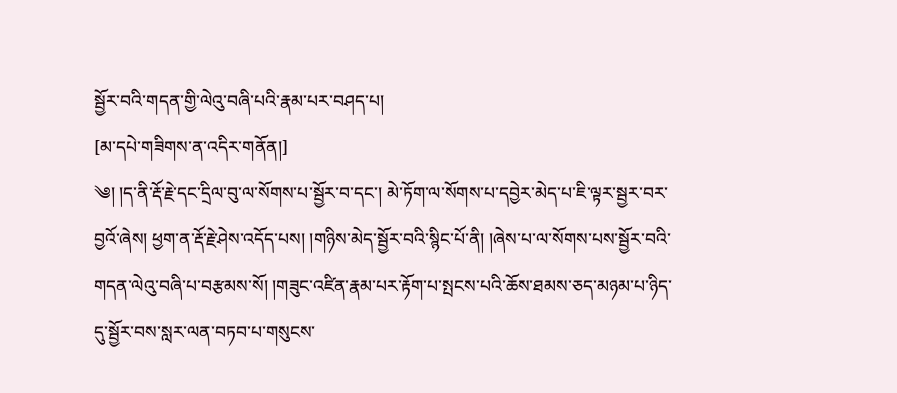སྦྱོར་བའི་གདན་གྱི་ལེའུ་བཞི་པའི་རྣམ་པར་བཤད་པ།
[མ་དཔེ་གཟིགས་ན་འདིར་གནོན།]
༄། །ད་ནི་རྡོ་རྗེ་དང་དྲིལ་བུ་ལ་སོགས་པ་སྦྱོར་བ་དང་། མེ་ཏོག་ལ་སོགས་པ་དབྱེར་མེད་པ་ཇི་ལྟར་སྦྱར་བར་བྱའོ་ཞེས། ཕྱག་ན་རྡོ་རྗེ་ཤེས་འདོད་པས། །གཉིས་མེད་སྦྱོར་བའི་སྙིང་པོ་ནི། །ཞེས་པ་ལ་སོགས་པས་སྦྱོར་བའི་གདན་ལེའུ་བཞི་པ་བརྩམས་སོ། །གཟུང་འཛིན་རྣམ་པར་རྟོག་པ་སྤངས་པའི་ཆོས་ཐམས་ཅད་མཉམ་པ་ཉིད་དུ་སྦྱོར་བས་སླར་ལན་བཏབ་པ་གསུངས་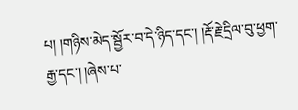པ། །གཉིས་མེད་སྦྱོར་བ་དེ་ཉིད་དང་། །རྡོ་རྗེ་དྲིལ་བུ་ཕྱག་རྒྱ་དང་། །ཞེས་པ་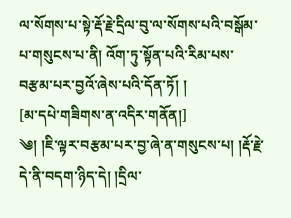ལ་སོགས་པ་སྟེ་རྡོ་རྗེ་དྲིལ་བུ་ལ་སོགས་པའི་བསྒོམ་པ་གསུངས་པ་ནི། འོག་ཏུ་སྟོན་པའི་རིམ་པས་བརྩམ་པར་བྱའོ་ཞེས་པའི་དོན་ཏོ། །
[མ་དཔེ་གཟིགས་ན་འདིར་གནོན།]
༄། །ཇི་ལྟར་བརྩམ་པར་བྱ་ཞེ་ན་གསུངས་པ། །རྡོ་རྗེ་དེ་ནི་བདག་ཉིད་དེ། །དྲིལ་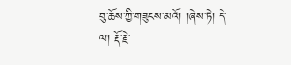བུ་ཆོས་ཀྱི་གཟུངས་མའོ། །ཞེས་ཏེ། དེ་ལ། རྡོ་རྗེ་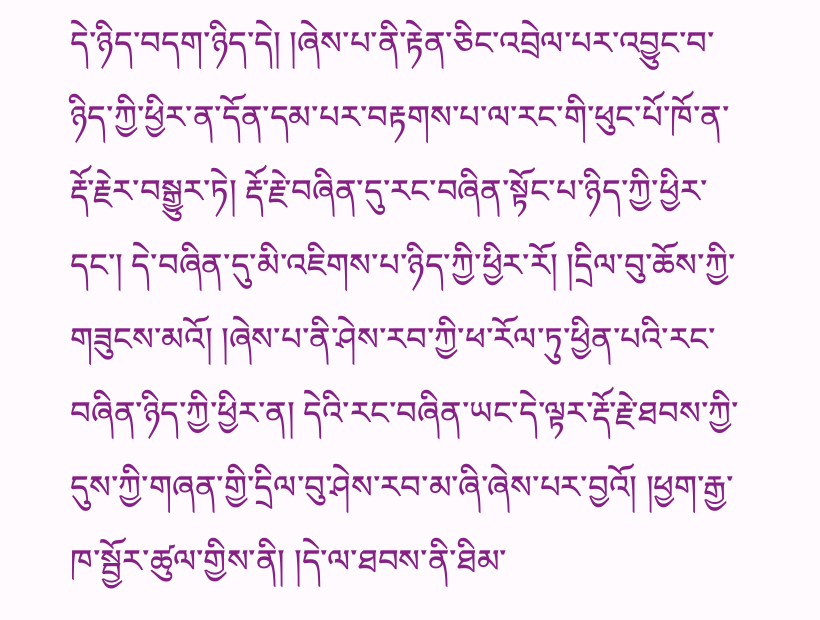དེ་ཉིད་བདག་ཉིད་དེ། །ཞེས་པ་ནི་རྟེན་ཅིང་འབྲེལ་པར་འབྱུང་བ་ཉིད་ཀྱི་ཕྱིར་ན་དོན་དམ་པར་བརྟགས་པ་ལ་རང་གི་ཕུང་པོ་ཁོ་ན་རྡོ་རྗེར་བསྒྱུར་ཏེ། རྡོ་རྗེ་བཞིན་དུ་རང་བཞིན་སྟོང་པ་ཉིད་ཀྱི་ཕྱིར་དང་། དེ་བཞིན་དུ་མི་འཇིགས་པ་ཉིད་ཀྱི་ཕྱིར་རོ། །དྲིལ་བུ་ཆོས་ཀྱི་གཟུངས་མའོ། །ཞེས་པ་ནི་ཤེས་རབ་ཀྱི་ཕ་རོལ་ཏུ་ཕྱིན་པའི་རང་བཞིན་ཉིད་ཀྱི་ཕྱིར་ན། དེའི་རང་བཞིན་ཡང་དེ་ལྟར་རྡོ་རྗེ་ཐབས་ཀྱི་དུས་ཀྱི་གཞན་གྱི་དྲིལ་བུ་ཤེས་རབ་མ་ཞི་ཞེས་པར་བྱའོ། །ཕྱག་རྒྱ་ཁ་སྦྱོར་ཚུལ་གྱིས་ནི། །དེ་ལ་ཐབས་ནི་ཐིམ་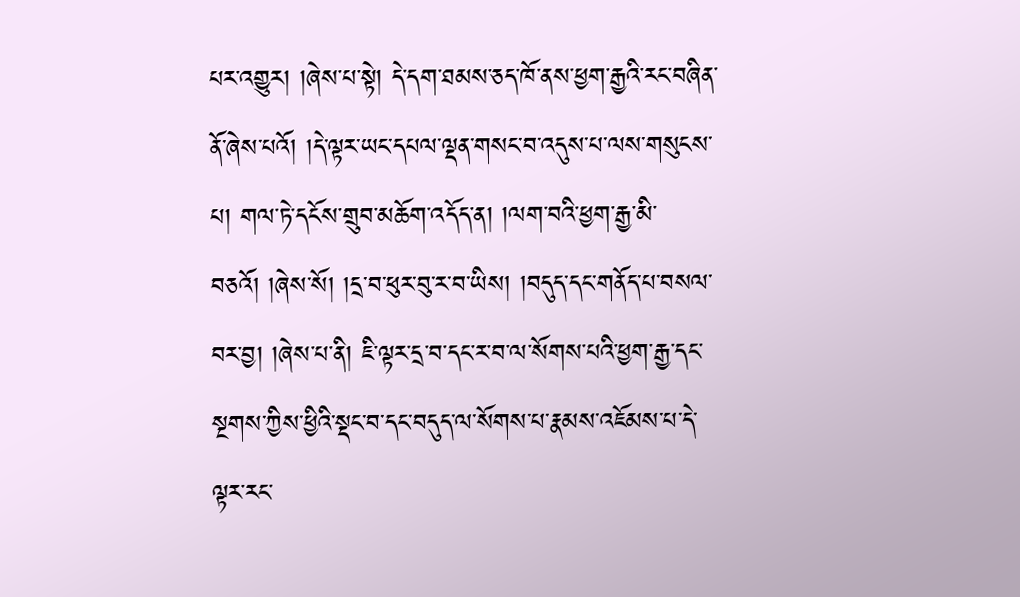པར་འགྱུར། །ཞེས་པ་སྟེ། དེ་དག་ཐམས་ཅད་ཁོ་ནས་ཕྱག་རྒྱའི་རང་བཞིན་ནོ་ཞེས་པའོ། །དེ་ལྟར་ཡང་དཔལ་ལྡན་གསང་བ་འདུས་པ་ལས་གསུངས་པ། གལ་ཏེ་དངོས་གྲུབ་མཆོག་འདོད་ན། །ལག་བའི་ཕྱག་རྒྱ་མི་བཅའོ། །ཞེས་སོ། །དྲ་བ་ཕུར་བུ་ར་བ་ཡིས། །བདུད་དང་གནོད་པ་བསལ་བར་བྱ། །ཞེས་པ་ནི། ཇི་ལྟར་དྲ་བ་དང་ར་བ་ལ་སོགས་པའི་ཕྱག་རྒྱ་དང་སྔགས་ཀྱིས་ཕྱིའི་སྡང་བ་དང་བདུད་ལ་སོགས་པ་རྣམས་འཇོམས་པ་དེ་ལྟར་རང་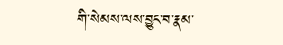གི་སེམས་ལས་བྱུང་བ་རྣམ་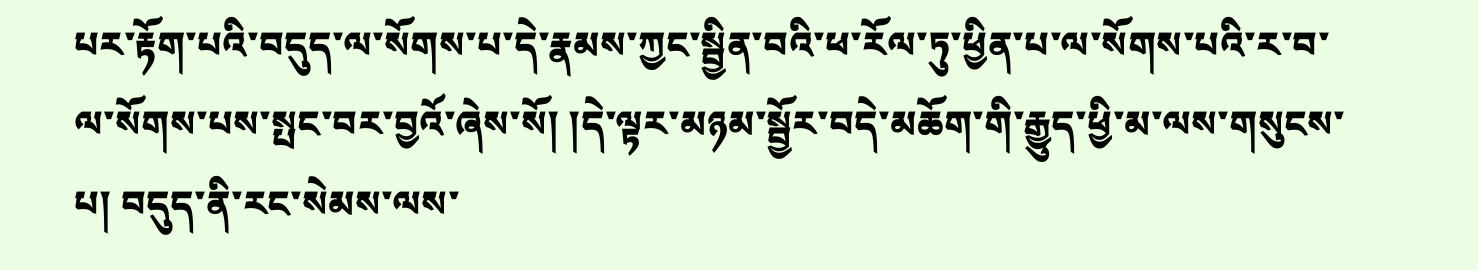པར་རྟོག་པའི་བདུད་ལ་སོགས་པ་དེ་རྣམས་ཀྱང་སྦྱིན་བའི་ཕ་རོལ་ཏུ་ཕྱིན་པ་ལ་སོགས་པའི་ར་བ་ལ་སོགས་པས་སྤང་བར་བྱའོ་ཞེས་སོ། །དེ་ལྟར་མཉམ་སྦྱོར་བདེ་མཆོག་གི་རྒྱུད་ཕྱི་མ་ལས་གསུངས་པ། བདུད་ནི་རང་སེམས་ལས་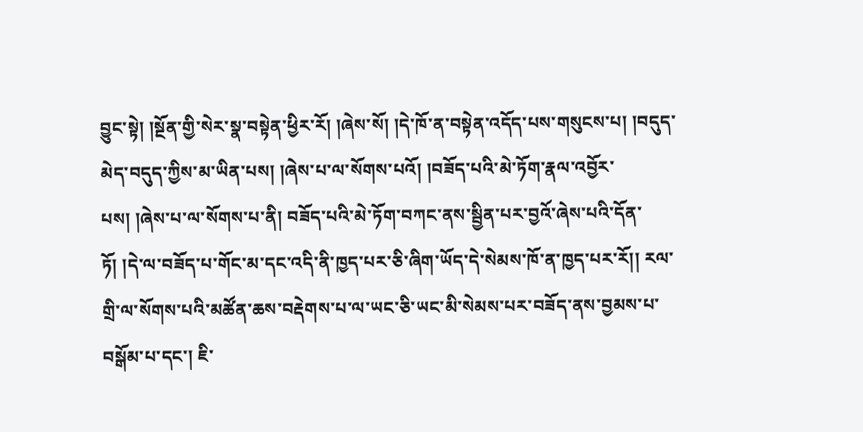བྱུང་སྟེ། །སྔོན་གྱི་སེར་སྣ་བསྟེན་ཕྱིར་རོ། །ཞེས་སོ། །དེ་ཁོ་ན་བསྟེན་འདོད་པས་གསུངས་པ། །བདུད་མེད་བདུད་ཀྱིས་མ་ཡིན་པས། །ཞེས་པ་ལ་སོགས་པའོ། །བཟོད་པའི་མེ་ཏོག་རྣལ་འབྱོར་པས། །ཞེས་པ་ལ་སོགས་པ་ནི། བཟོད་པའི་མེ་ཏོག་བཀང་ནས་སྦྱིན་པར་བྱའོ་ཞེས་པའི་དོན་ཏོ། །དེ་ལ་བཟོད་པ་གོང་མ་དང་འདི་ནི་ཁྱད་པར་ཅི་ཞིག་ཡོད་དེ་སེམས་ཁོ་ན་ཁྱད་པར་རོ།། རལ་གྲི་ལ་སོགས་པའི་མཚོན་ཆས་བརྡེགས་པ་ལ་ཡང་ཅི་ཡང་མི་སེམས་པར་བཟོད་ནས་བྱམས་པ་བསྒོམ་པ་དང་། ཇི་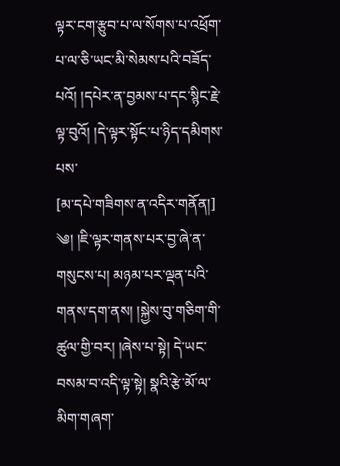ལྟར་ངག་རྩུབ་པ་ལ་སོགས་པ་འཕྲོག་པ་ལ་ཅི་ཡང་མི་སེམས་པའི་བཟོད་པའོ། །དཔེར་ན་བྱམས་པ་དང་སྙིང་རྗེ་ལྟ་བུའོ། །དེ་ལྟར་སྟོང་པ་ཉིད་དམིགས་པས་
[མ་དཔེ་གཟིགས་ན་འདིར་གནོན།]
༄། །ཇི་ལྟར་གནས་པར་བྱ་ཞེ་ན་གསུངས་པ། མཉམ་པར་ལྡན་པའི་གནས་དག་ནས། །སྐྱེས་བུ་གཅིག་གི་ཚུལ་གྱི་བར། །ཞེས་པ་སྟེ། དེ་ཡང་བསམ་བ་འདི་ལྟ་སྟེ། སྣའི་རྩེ་མོ་ལ་མིག་གཞག་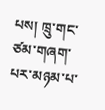པས། ཁྲུ་གང་ཙམ་གཞག་པར་མཉམ་པ་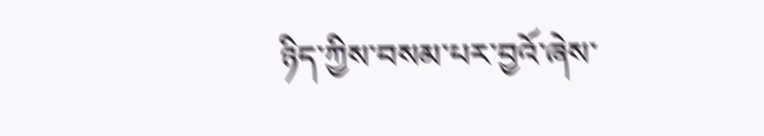ཉིད་ཀྱིས་བསམ་པར་བྱའོ་ཞེས་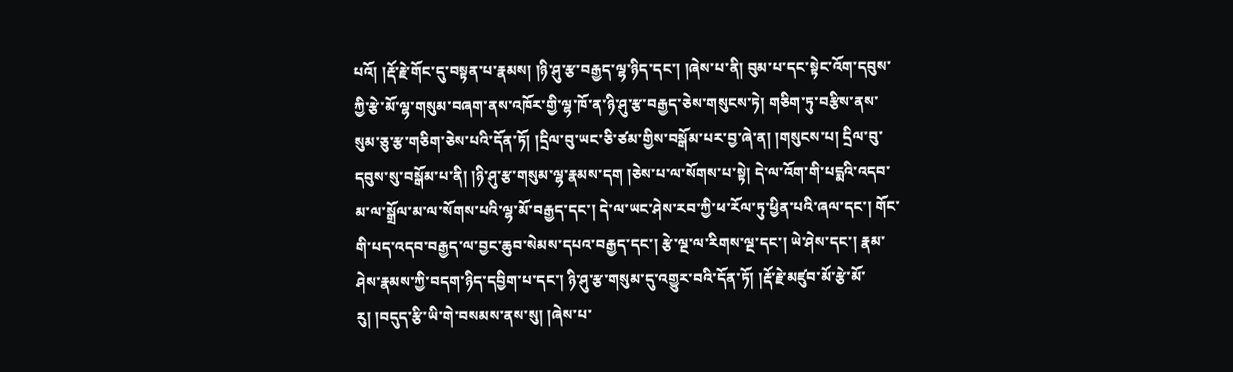པའོ། །རྡོ་རྗེ་གོང་དུ་བསྟན་པ་རྣམས། །ཉི་ཤུ་རྩ་བརྒྱད་ལྷ་ཉིད་དང་། །ཞེས་པ་ནི། བུམ་པ་དང་སྟེང་འོག་དབུས་ཀྱི་རྩེ་མོ་ལྷ་གསུམ་བཞག་ནས་འཁོར་གྱི་ལྷ་ཁོ་ན་ཉི་ཤུ་རྩ་བརྒྱད་ཅེས་གསུངས་ཏེ། གཅིག་ཏུ་བརྩིས་ནས་སུམ་ཅུ་རྩ་གཅིག་ཅེས་པའི་དོན་ཏོ། །དྲིལ་བུ་ཡང་ཅི་ཙམ་གྱིས་བསྒོམ་པར་བྱ་ཞེ་ན། །གསུངས་པ། དྲིལ་བུ་དབུས་སུ་བསྒོམ་པ་ནི། །ཉི་ཤུ་རྩ་གསུམ་ལྷ་རྣམས་དག །ཅེས་པ་ལ་སོགས་པ་སྟེ། དེ་ལ་འོག་གི་པདྨའི་འདབ་མ་ལ་སྒྲོལ་མ་ལ་སོགས་པའི་ལྷ་མོ་བརྒྱད་དང་། དེ་ལ་ཡང་ཤེས་རབ་ཀྱི་ཕ་རོལ་ཏུ་ཕྱིན་པའི་ཞལ་དང་། གོང་གི་པད་འདབ་བརྒྱད་ལ་བྱང་ཆུབ་སེམས་དཔའ་བརྒྱད་དང་། རྩེ་ལྔ་ལ་རིགས་ལྔ་དང་། ཡེ་ཤེས་དང་། རྣམ་ཤེས་རྣམས་ཀྱི་བདག་ཉིད་དབྱིག་པ་དང་། ཉི་ཤུ་རྩ་གསུམ་དུ་འགྱུར་བའི་དོན་ཏོ། །རྡོ་རྗེ་མཛུབ་མོ་རྩེ་མོ་རུ། །བདུད་རྩི་ཡི་གེ་བསམས་ནས་སུ། །ཞེས་པ་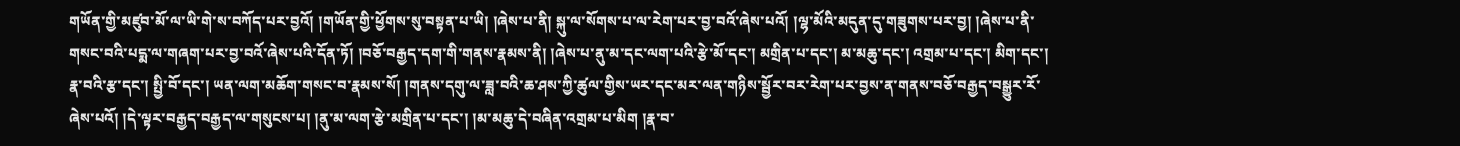གཡོན་གྱི་མཛུབ་མོ་ལ་ཡི་གེ་ས་བཀོད་པར་བྱའོ། །གཡོན་གྱི་ཕྱོགས་སུ་བསྟན་པ་ཡི། །ཞེས་པ་ནི། སྐུ་ལ་སོགས་པ་ལ་རེག་པར་བྱ་བའོ་ཞེས་པའོ། །ལྷ་མོའི་མདུན་དུ་གཟུགས་པར་བྱ། །ཞེས་པ་ནི་གསང་བའི་པདྨ་ལ་གཞག་པར་བྱ་བའོ་ཞེས་པའི་དོན་ཏོ། །བཅོ་བརྒྱད་དག་གི་གནས་རྣམས་ནི། །ཞེས་པ་ནུ་མ་དང་ལག་པའི་རྩེ་མོ་དང་། མགྲིན་པ་དང་། མ་མཆུ་དང་། འགྲམ་པ་དང་། མིག་དང་། རྣ་བའི་རྩ་དང་། སྤྱི་བོ་དང་། ཡན་ལག་མཆོག་གསང་བ་རྣམས་སོ། །གནས་དགུ་ལ་ཟླ་བའི་ཆ་ཤས་ཀྱི་ཚུལ་གྱིས་ཡར་དང་མར་ལན་གཉིས་སྦྱོར་བར་རེག་པར་བྱས་ན་གནས་བཅོ་བརྒྱད་བསྒྱུར་རོ་ཞེས་པའོ། །དེ་ལྟར་བརྒྱད་བརྒྱད་ལ་གསུངས་པ། །ནུ་མ་ལག་རྩེ་མགྲིན་པ་དང་། །མ་མཆུ་དེ་བཞིན་འགྲམ་པ་མིག །རྣ་བ་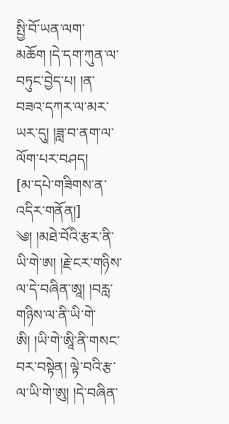སྤྱི་བོ་ཡན་ལག་མཆོག །དེ་དག་ཀུན་ལ་བཏུང་བྱེད་པ། །ན་བཟའ་དཀར་ལ་མར་ཡར་དུ། །ཟླ་བ་ནག་ལ་ལོག་པར་བཤད།
[མ་དཔེ་གཟིགས་ན་འདིར་གནོན།]
༄། །མཐེ་བོའི་རྩར་ནི་ཡི་གེ་ཨ། །རྗེ་ངར་གཉིས་ལ་དེ་བཞིན་ཨཱ། །བརླ་གཉིས་ལ་ནི་ཡི་གེ་ཨི། །ཡི་གེ་ཨཱི་ནི་གསང་བར་བསྟེན། ལྟེ་བའི་རྩ་ལ་ཡི་གེ་ཨུ། །དེ་བཞིན་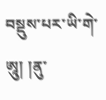བསྡུས་པར་ཡི་གེ་ཨཱུ། །ནུ་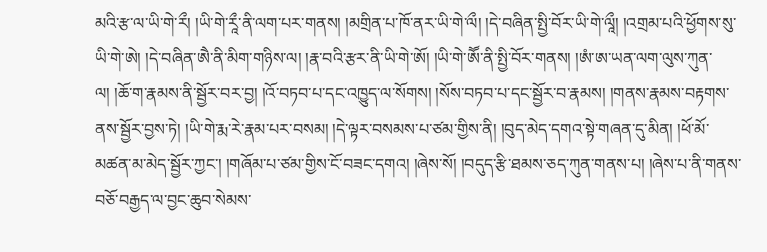མའི་རྩ་ལ་ཡི་གེ་རྀ། །ཡི་གེ་རཱྀ་ནི་ལག་པར་གནས། །མགྲིན་པ་ཁོ་ནར་ཡི་གེ་ལྀ། །དེ་བཞིན་སྤྱི་བོར་ཡི་གེ་ལཱྀ། །འགྲམ་པའི་ཕྱོགས་སུ་ཡི་གེ་ཨེ། །དེ་བཞིན་ཨཻ་ནི་མིག་གཉིས་ལ། །རྣ་བའི་རྩར་ནི་ཡི་གེ་ཨོ། །ཡི་གེ་ཨཽ་ནི་སྤྱི་བོར་གནས། །ཨཾ་ཨ་ཡན་ལག་ལུས་ཀུན་ལ། །ཆོ་ག་རྣམས་ནི་སྦྱོར་བར་བྱ། །འོ་བཏབ་པ་དང་འཁྱུད་ལ་སོགས། །སོས་བཏབ་པ་དང་སྦྱོར་བ་རྣམས། །གནས་རྣམས་བརྟགས་ནས་སྦྱོར་བྱས་ཏེ། །ཡི་གེ་རྨ་རེ་རྣམ་པར་བསམ། །དེ་ལྟར་བསམས་པ་ཙམ་གྱིས་ནི། །བུད་མེད་དགའ་སྟེ་གཞན་དུ་མིན། །ཕོ་མོ་མཚན་མ་མེད་སྦྱོར་ཀྱང་། །གཞོམ་པ་ཙམ་གྱིས་ངོ་བཟང་དགའ། །ཞེས་སོ། །བདུད་རྩི་ཐམས་ཅད་ཀུན་གནས་པ། །ཞེས་པ་ནི་གནས་བཅོ་བརྒྱད་ལ་བྱང་ཆུབ་སེམས་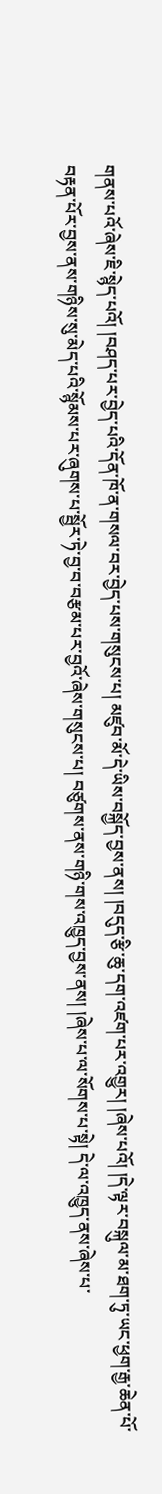གནས་པའོ་ཞེས་ཇི་སྙེད་པའོ། །བཤད་པར་བྱེད་པའི་དོན་ཁོ་ན་གསལ་བར་བྱེད་པས་གསུངས་པ། མཛུབ་མོ་དེ་ཡིས་བསྐྱོད་བྱས་ནས། །བདུད་རྩི་ཆུ་དག་འཛག་པར་འགྱུར། །ཞེས་པའོ། །དེ་ལྟར་བསྐུལ་མ་ཐག་ཏུ་ཡང་ཕྱག་རྒྱ་ཆེན་པོ་བརྟན་པོར་བྱས་ནས་གཉིས་སུ་མེད་པའི་སྙོམས་པར་ཞུགས་པ་སྦྱོར་ཏེ་བྱ་བ་བརྩམ་པར་བྱའོ་ཞེས་གསུངས་པ། བཙུགས་ནས་གཉི་གས་འཁྱུད་བྱས་ནས། །ཞེས་པ་ལ་སོགས་པ་སྟེ། དེ་ལ་འཁྱུད་ནས་ཞེས་པ་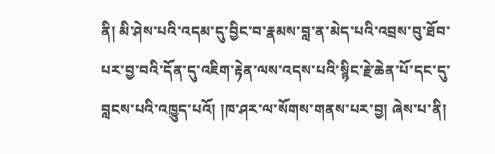ནི། མི་ཤེས་པའི་འདམ་དུ་བྱིང་བ་རྣམས་བླ་ན་མེད་པའི་འབྲས་བུ་ཐོབ་པར་བྱ་བའི་དོན་དུ་འཇིག་རྟེན་ལས་འདས་པའི་སྙིང་རྗེ་ཆེན་པོ་དང་དུ་བླངས་པའི་འཁྱུད་པའོ། །ཁ་ཤར་ལ་སོགས་གནས་པར་བྱ། ཞེས་པ་ནི།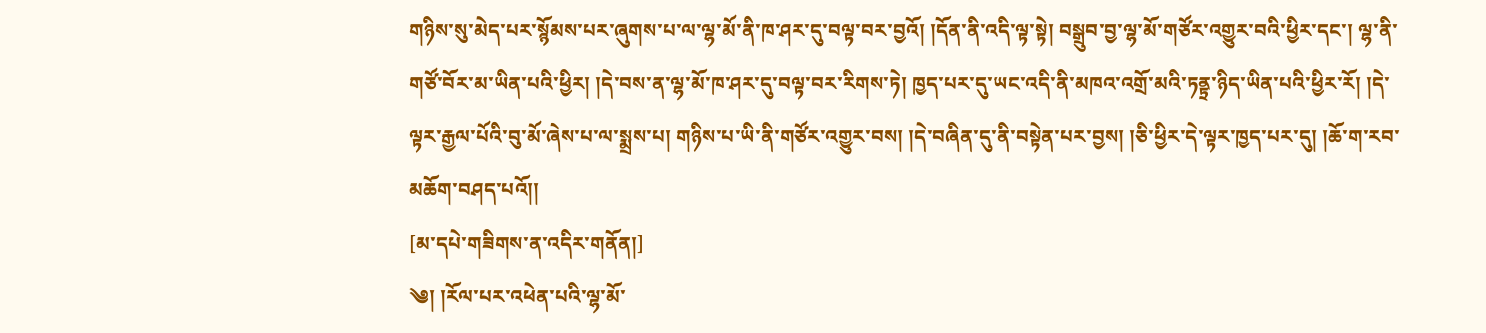གཉིས་སུ་མེད་པར་སྙོམས་པར་ཞུགས་པ་ལ་ལྷ་མོ་ནི་ཁ་ཤར་དུ་བལྟ་བར་བྱའོ། །དོན་ནི་འདི་ལྟ་སྟེ། བསྒྲུབ་བྱ་ལྷ་མོ་གཙོར་འགྱུར་བའི་ཕྱིར་དང་། ལྷ་ནི་གཙོ་བོར་མ་ཡིན་པའི་ཕྱིར། །དེ་བས་ན་ལྷ་མོ་ཁ་ཤར་དུ་བལྟ་བར་རིགས་ཏེ། ཁྱད་པར་དུ་ཡང་འདི་ནི་མཁའ་འགྲོ་མའི་ཏནྟྲ་ཉིད་ཡིན་པའི་ཕྱིར་རོ། །དེ་ལྟར་རྒྱལ་པོའི་བུ་མོ་ཞེས་པ་ལ་སྨྲས་པ། གཉིས་པ་ཡི་ནི་གཙོར་འགྱུར་བས། །དེ་བཞིན་དུ་ནི་བསྟེན་པར་བྱས། །ཅི་ཕྱིར་དེ་ལྟར་ཁྱད་པར་དུ། །ཆོ་ག་རབ་མཆོག་བཤད་པའོ།།
[མ་དཔེ་གཟིགས་ན་འདིར་གནོན།]
༄། །རོལ་པར་འཕེན་པའི་ལྷ་མོ་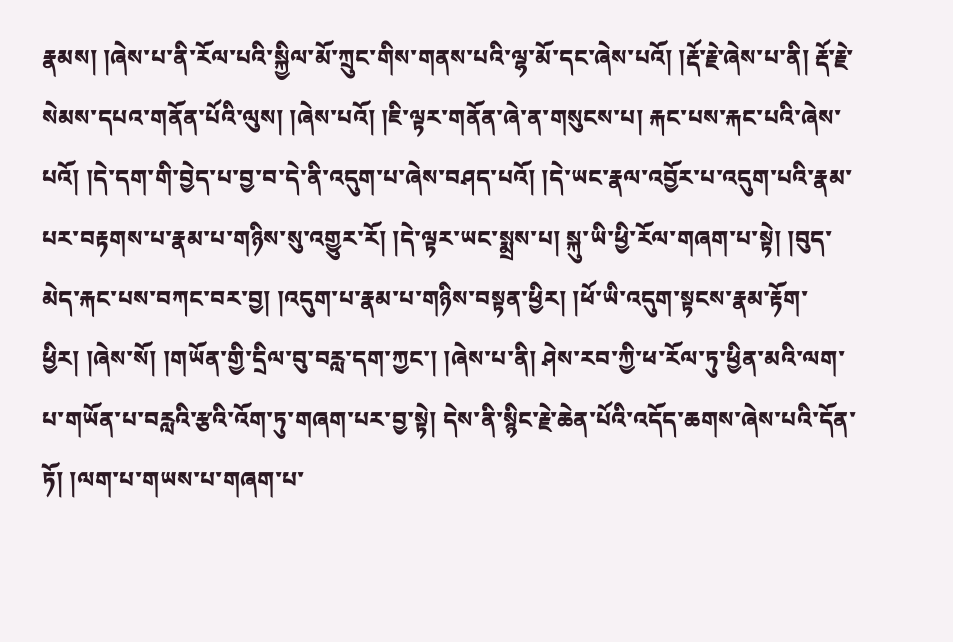རྣམས། །ཞེས་པ་ནི་རོལ་པའི་སྐྱིལ་མོ་ཀྲུང་གིས་གནས་པའི་ལྷ་མོ་དང་ཞེས་པའོ། །རྡོ་རྗེ་ཞེས་པ་ནི། རྡོ་རྗེ་སེམས་དཔའ་གནོན་པོའི་ལུས། །ཞེས་པའོ། །ཇི་ལྟར་གནོན་ཞེ་ན་གསུངས་པ། རྐང་པས་རྐང་པའི་ཞེས་པའོ། །དེ་དག་གི་བྱེད་པ་བྱ་བ་དེ་ནི་འདུག་པ་ཞེས་བཤད་པའོ། །དེ་ཡང་རྣལ་འབྱོར་པ་འདུག་པའི་རྣམ་པར་བརྟགས་པ་རྣམ་པ་གཉིས་སུ་འགྱུར་རོ། །དེ་ལྟར་ཡང་སྨྲས་པ། སྐུ་ཡི་ཕྱི་རོལ་གཞག་པ་སྟེ། །བུད་མེད་རྐང་པས་བཀང་བར་བྱ། །འདུག་པ་རྣམ་པ་གཉིས་བསྟན་ཕྱིར། །ཕོ་ཡི་འདུག་སྟངས་རྣམ་རྟོག་ཕྱིར། །ཞེས་སོ། །གཡོན་གྱི་དྲིལ་བུ་བརླ་དག་ཀྱང་། །ཞེས་པ་ནི། ཤེས་རབ་ཀྱི་ཕ་རོལ་ཏུ་ཕྱིན་མའི་ལག་པ་གཡོན་པ་བརླའི་རྩའི་འོག་ཏུ་གཞག་པར་བྱ་སྟེ། དེས་ནི་སྙིང་རྗེ་ཆེན་པོའི་འདོད་ཆགས་ཞེས་པའི་དོན་ཏོ། །ལག་པ་གཡས་པ་གཞག་པ་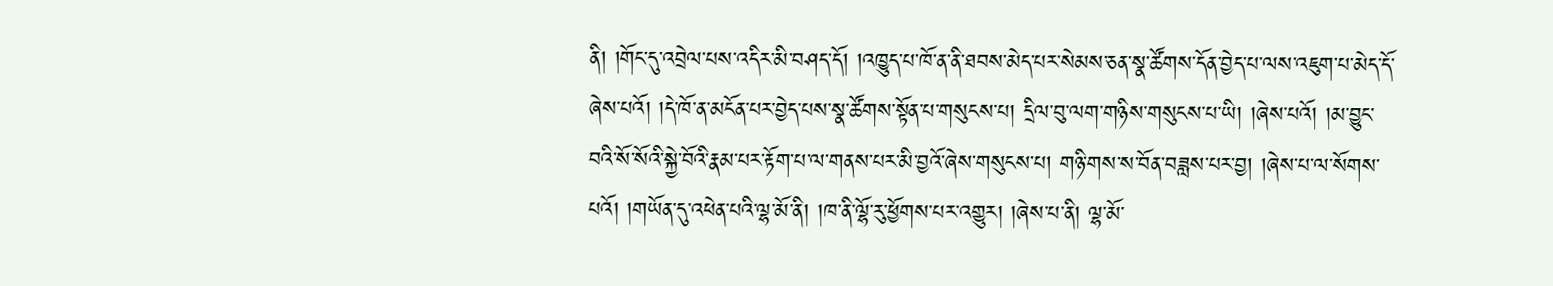ནི། །གོང་དུ་འབྲེལ་པས་འདིར་མི་བཤད་དོ། །འཁྱུད་པ་ཁོ་ན་ནི་ཐབས་མེད་པར་སེམས་ཅན་སྣ་ཚོགས་དོན་བྱེད་པ་ལས་འཇུག་པ་མེད་དོ་ཞེས་པའོ། །དེ་ཁོ་ན་མངོན་པར་བྱེད་པས་སྣ་ཚོགས་སྟོན་པ་གསུངས་པ། དྲིལ་བུ་ལག་གཉིས་གསུངས་པ་ཡི། །ཞེས་པའོ། །མ་བྱུང་བའི་སོ་སོའི་སྐྱེ་བོའི་རྣམ་པར་རྟོག་པ་ལ་གནས་པར་མི་བྱའོ་ཞེས་གསུངས་པ། གཉི་གས་ས་བོན་བཟླས་པར་བྱ། །ཞེས་པ་ལ་སོགས་པའོ། །གཡོན་དུ་འཕེན་པའི་ལྷ་མོ་ནི། །ཁ་ནི་ལྷོ་རུ་ཕྱོགས་པར་འགྱུར། །ཞེས་པ་ནི། ལྷ་མོ་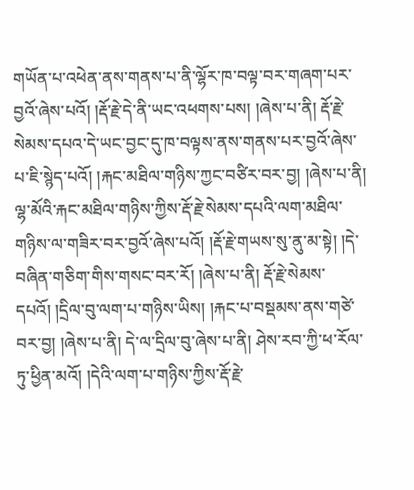གཡོན་པ་འཕེན་ནས་གནས་པ་ནི་ལྷོར་ཁ་བལྟ་བར་གཞག་པར་བྱའོ་ཞེས་པའོ། །རྡོ་རྗེ་དེ་ནི་ཡང་འཕགས་པས། །ཞེས་པ་ནི། རྡོ་རྗེ་སེམས་དཔའ་དེ་ཡང་བྱང་དུ་ཁ་བལྟས་ནས་གནས་པར་བྱའོ་ཞེས་པ་ཇི་སྙེད་པའོ། །རྐང་མཐིལ་གཉིས་ཀྱང་བཙིར་བར་བྱ། །ཞེས་པ་ནི། ལྷ་མོའི་རྐང་མཐིལ་གཉིས་ཀྱིས་རྡོ་རྗེ་སེམས་དཔའི་ལག་མཐིལ་གཉིས་ལ་གཟིར་བར་བྱའོ་ཞེས་པའོ། །རྡོ་རྗེ་གཡས་སུ་ནུ་མ་སྟེ། །དེ་བཞིན་གཅིག་གིས་གསང་བར་རོ། །ཞེས་པ་ནི། རྡོ་རྗེ་སེམས་དཔའོ། །དྲིལ་བུ་ལག་པ་གཉིས་ཡིས། །རྐང་པ་བསྡམས་ནས་གཙེ་བར་བྱ། །ཞེས་པ་ནི། དེ་ལ་དྲིལ་བུ་ཞེས་པ་ནི། ཤེས་རབ་ཀྱི་ཕ་རོལ་ཏུ་ཕྱིན་མའོ། །དེའི་ལག་པ་གཉིས་ཀྱིས་རྡོ་རྗེ་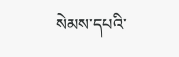སེམས་དཔའི་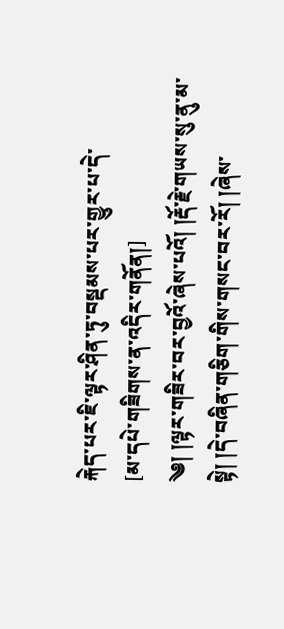རྐེད་པར་ཇི་ལྟར་ཤིན་ཏུ་བསྡམས་པར་གྱུར་པ་དེ་
[མ་དཔེ་གཟིགས་ན་འདིར་གནོན།]
༄། །ལྟར་གཟིར་བར་བྱའོ་ཞེས་པའོ། །རྡོ་རྗེ་གཡས་སུ་ནུ་མ་སྟེ། །དེ་བཞིན་གཅིག་གིས་གསང་བར་རོ། །ཞེས་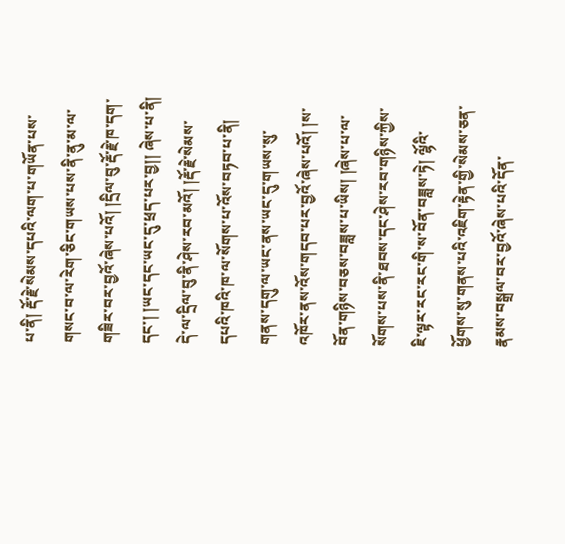པ་ནི། རྡོ་རྗེ་སེམས་དཔའི་ལག་པ་གཡོན་པས་གསང་བ་ལ་རེག་ཅིང་གཡས་པས་ནི་ནུ་མ་ལ་གཟིར་བར་བྱའོ་ཞེས་པའོ། །དྲིལ་བུ་རྡོ་རྗེ་ཁ་དག་དང་། །ཡང་དང་ཡང་དུ་ཕྲད་པར་བྱ།། ཞེས་པ་ནི། དེ་ལ་དྲིལ་བུ་ནི་ཤེས་རབ་མའོ། །རྡོ་རྗེ་སེམས་དཔའི་ཁའི་ཁ་ལ་སོགས་པ་འོས་བཏབ་པ་ནི། གནས་དགུ་ལ་ཡང་ནས་ཡང་དུ་གཡས་སུ་འཁོར་ནས་འོས་གདབ་པར་བྱའོ་ཞེས་པའོ། །ས་བོན་གཉིས་བཅས་བཟླས་པ་ཡིས། །ཞེས་པ་ལ་སོགས་པས་ནི་ཐབས་དང་ཤེས་རབ་གཉིས་ཀྱིས་ཇི་ལྟར་རང་རང་གི་ས་བོན་བཟླས་ཏེ། ལྷོའི་ཕྱོགས་སུ་གནས་པའི་འཇིག་རྟེན་གྱི་སེམས་ཅན་རྣམས་བསྒྲལ་བར་བྱའོ་ཞེས་པའི་དོན་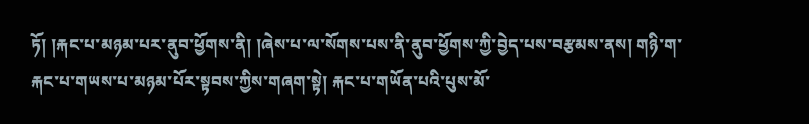ཏོ། །རྐང་པ་མཉམ་པར་ནུབ་ཕྱོགས་ནི། །ཞེས་པ་ལ་སོགས་པས་ནི་ནུབ་ཕྱོགས་ཀྱི་བྱེད་པས་བརྩམས་ནས། གཉི་ག་རྐང་པ་གཡས་པ་མཉམ་པོར་སྟབས་ཀྱིས་གཞག་སྟེ། རྐང་པ་གཡོན་པའི་པུས་མོ་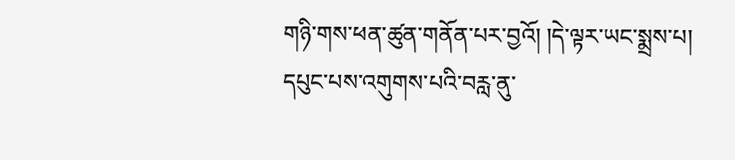གཉི་གས་ཕན་ཚུན་གནོན་པར་བྱའོ། །དེ་ལྟར་ཡང་སྨྲས་པ། དཔུང་པས་འགུགས་པའི་བརླ་ནུ་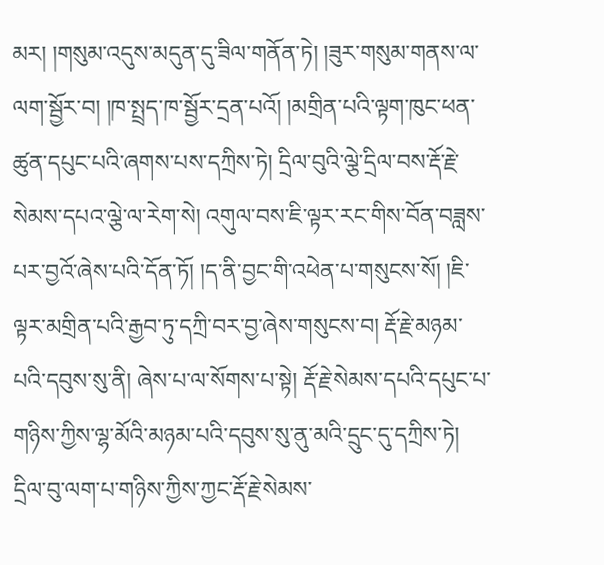མར། །གསུམ་འདུས་མདུན་དུ་ཟིལ་གནོན་ཏེ། །ཟུར་གསུམ་གནས་ལ་ལག་སྦྱོར་བ། །ཁ་སྤྲད་ཁ་སྦྱོར་དྲན་པའོ། །མགྲིན་པའི་ལྟག་ཁུང་ཕན་ཚུན་དཔུང་པའི་ཞགས་པས་དཀྲིས་ཏེ། དྲིལ་བུའི་ལྕེ་དྲིལ་བས་རྡོ་རྗེ་སེམས་དཔའ་ལྕེ་ལ་རེག་སེ། འགུལ་བས་ཇི་ལྟར་རང་གིས་བོན་བཟླས་པར་བྱའོ་ཞེས་པའི་དོན་ཏོ། །ད་ནི་བྱང་གི་འཕེན་པ་གསུངས་སོ། །ཇི་ལྟར་མགྲིན་པའི་རྒྱབ་ཏུ་དཀྲི་བར་བྱ་ཞེས་གསུངས་བ། རྡོ་རྗེ་མཉམ་པའི་དབུས་སུ་ནི། ཞེས་པ་ལ་སོགས་པ་སྟེ། རྡོ་རྗེ་སེམས་དཔའི་དཔུང་པ་གཉིས་ཀྱིས་ལྷ་མོའི་མཉམ་པའི་དབུས་སུ་ནུ་མའི་དྲུང་དུ་དཀྲིས་ཏེ། དྲིལ་བུ་ལག་པ་གཉིས་ཀྱིས་ཀྱང་རྡོ་རྗེ་སེམས་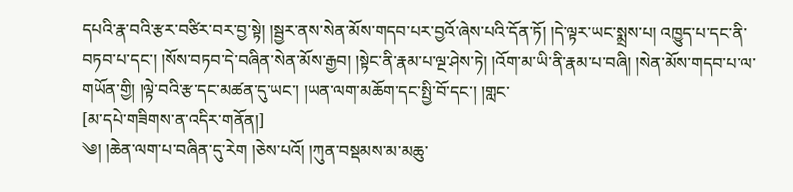དཔའི་རྣ་བའི་རྩར་བཙིར་བར་བྱ་སྟེ། །སྦྱར་ནས་སེན་མོས་གདབ་པར་བྱའོ་ཞེས་པའི་དོན་ཏོ། །དེ་ལྟར་ཡང་སྨྲས་པ། འཁྱུད་པ་དང་ནི་བཏབ་པ་དང་། །སོས་བཏབ་དེ་བཞིན་སེན་མོས་རྒྱབ། །སྟེང་ནི་རྣམ་པ་ལྔ་ཤེས་ཏེ། །འོག་མ་ཡི་ནི་རྣམ་པ་བཞི། །སེན་མོས་གདབ་པ་ལ་གཡོན་གྱི། །ལྟེ་བའི་རྩ་དང་མཚན་དུ་ཡང་། །ཡན་ལག་མཆོག་དང་སྤྱི་བོ་དང་། །གླང་
[མ་དཔེ་གཟིགས་ན་འདིར་གནོན།]
༄། །ཆེན་ལག་པ་བཞིན་དུ་རེག །ཅེས་པའོ། །ཀུན་བསྡམས་མ་མཆུ་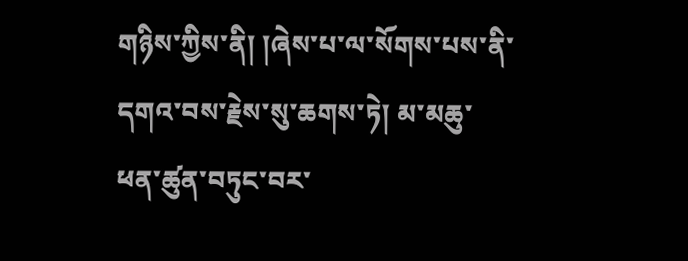གཉིས་ཀྱིས་ནི། །ཞེས་པ་ལ་སོགས་པས་ནི་དགའ་བས་རྗེས་སུ་ཆགས་ཏེ། མ་མཆུ་ཕན་ཚུན་བཏུང་བར་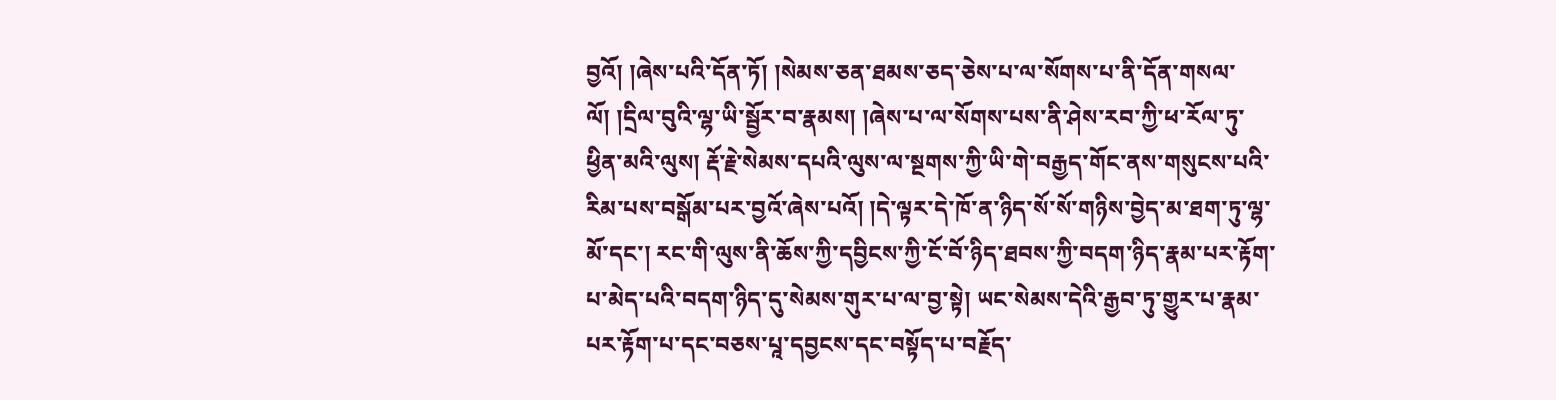བྱའོ། །ཞེས་པའི་དོན་ཏོ། །སེམས་ཅན་ཐམས་ཅད་ཅེས་པ་ལ་སོགས་པ་ནི་དོན་གསལ་ལོ། །དྲིལ་བུའི་ལྷ་ཡི་སྦྱོར་བ་རྣམས། །ཞེས་པ་ལ་སོགས་པས་ནི་ཤེས་རབ་ཀྱི་ཕ་རོལ་ཏུ་ཕྱིན་མའི་ལུས། རྡོ་རྗེ་སེམས་དཔའི་ལུས་ལ་སྔགས་ཀྱི་ཡི་གེ་བརྒྱད་གོང་ནས་གསུངས་པའི་རིམ་པས་བསྒོམ་པར་བྱའོ་ཞེས་པའོ། །དེ་ལྟར་དེ་ཁོ་ན་ཉིད་སོ་སོ་གཉིས་བྱེད་མ་ཐག་ཏུ་ལྷ་མོ་དང་། རང་གི་ལུས་ནི་ཆོས་ཀྱི་དབྱིངས་ཀྱི་ངོ་བོ་ཉིད་ཐབས་ཀྱི་བདག་ཉིད་རྣམ་པར་རྟོག་པ་མེད་པའི་བདག་ཉིད་དུ་སེམས་གུར་པ་ལ་བྱ་སྟེ། ཡང་སེམས་དེའི་རྒྱབ་ཏུ་གྱུར་པ་རྣམ་པར་རྟོག་པ་དང་བཅས་པཱ་དབྱངས་དང་བསྟོད་པ་བརྗོད་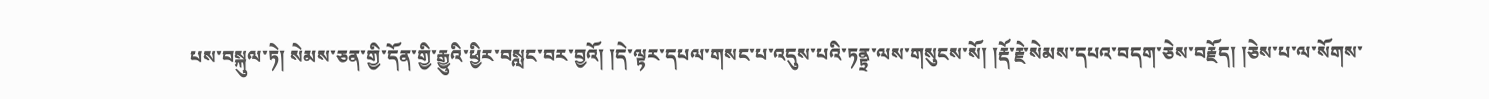པས་བསྐུལ་ཏེ། སེམས་ཅན་གྱི་དོན་གྱི་རྒྱུའི་ཕྱིར་བསླང་བར་བྱའོ། །དེ་ལྟར་དཔལ་གསང་པ་འདུས་པའི་ཏནྟྲ་ལས་གསུངས་སོ། །རྡོ་རྗེ་སེམས་དཔའ་བདག་ཅེས་བརྗོད། །ཅེས་པ་ལ་སོགས་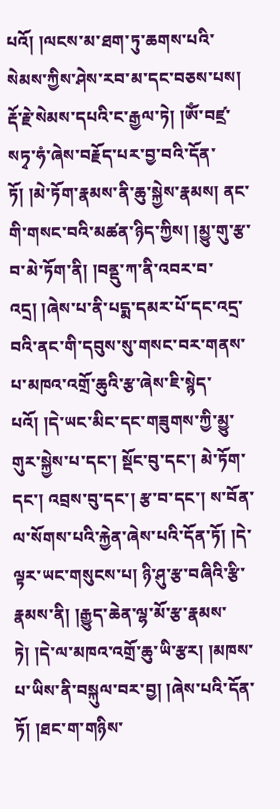པའོ། །ལངས་མ་ཐག་ཏུ་ཆགས་པའི་སེམས་ཀྱིས་ཤེས་རབ་མ་དང་བཅས་པས། རྡོ་རྗེ་སེམས་དཔའི་ང་རྒྱལ་ཏེ། །ཨོཾ་བཛྲ་སཏྭ་ཧཾ་ཞེས་བརྗོད་པར་བྱ་བའི་དོན་ཏོ། །མེ་ཏོག་རྣམས་ནི་ཆུ་སྐྱེས་རྣམས། ནང་གི་གསང་བའི་མཚན་ཉིད་ཀྱིས། །མྱུ་གུ་རྩ་བ་མེ་ཏོག་ནི། །བནྡུ་ཀ་ནི་འབར་བ་འདྲ། །ཞེས་པ་ནི་པདྨ་དམར་པོ་དང་འདྲ་བའི་ནང་གི་དབུས་སུ་གསང་བར་གནས་པ་མཁའ་འགྲོ་ཆུའི་རྩ་ཞེས་ཇི་སྙེད་པའོ། །དེ་ཡང་མིང་དང་གཟུགས་ཀྱི་མྱུ་གུར་སྐྱེས་པ་དང་། སྡོང་བུ་དང་། མེ་ཏོག་དང་། འབྲས་བུ་དང་། རྩ་བ་དང་། ས་བོན་ལ་སོགས་པའི་རྐྱེན་ཞེས་པའི་དོན་ཏོ། །དེ་ལྟར་ཡང་གསུངས་པ། ཉི་ཤུ་རྩ་བཞིའི་རྩི་རྣམས་ནི། །རྒྱུད་ཆེན་ལྷ་མོ་རྩ་རྣམས་ཏེ། །དེ་ལ་མཁའ་འགྲོ་ཆུ་ཡི་རྩར། །མཁས་པ་ཡིས་ནི་བསྐུལ་བར་བྱ། །ཞེས་པའི་དོན་ཏོ། །ཐང་ག་གཉིས་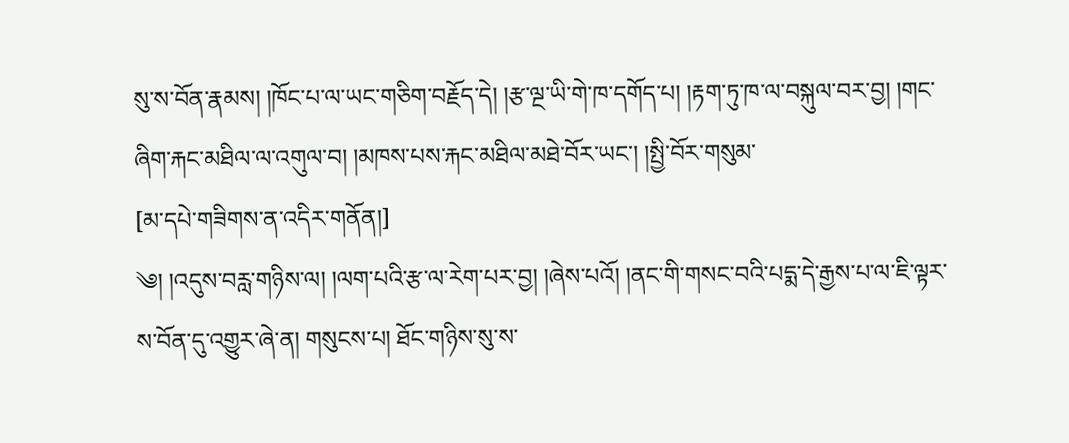སུ་ས་བོན་རྣམས། །ཁོང་པ་ལ་ཡང་གཅིག་བརྗོད་དེ། །རྩ་ལྔ་ཡི་གེ་ཁ་དགོད་པ། །རྟག་ཏུ་ཁ་ལ་བསྐུལ་བར་བྱ། །གང་ཞིག་རྐང་མཐིལ་ལ་འགུལ་བ། །མཁས་པས་རྐང་མཐིལ་མཐེ་བོར་ཡང་། །སྤྱི་བོར་གསུམ་
[མ་དཔེ་གཟིགས་ན་འདིར་གནོན།]
༄། །འདུས་བརླ་གཉིས་ལ། །ལག་པའི་རྩ་ལ་རེག་པར་བྱ། །ཞེས་པའོ། །ནང་གི་གསང་བའི་པདྨ་དེ་རྒྱས་པ་ལ་ཇི་ལྟར་ས་བོན་དུ་འགྱུར་ཞེ་ན། གསུངས་པ། ཐོང་གཉིས་སུ་ས་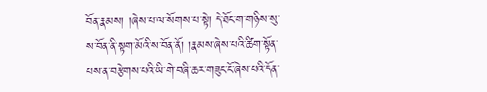བོན་རྣམས། །ཞེས་པ་ལ་སོགས་པ་སྟེ། དེ་ཐོང་ག་གཉིས་སུ་ས་བོན་ནི་སྟག་མོའི་ས་བོན་ནོ། །རྣམས་ཞེས་པའི་ཚིག་སྟོན་པས་ན་བརྩེགས་པའི་ཡི་གེ་བཞི་ཆར་གཟུང་ངོ་ཞེས་པའི་དོན་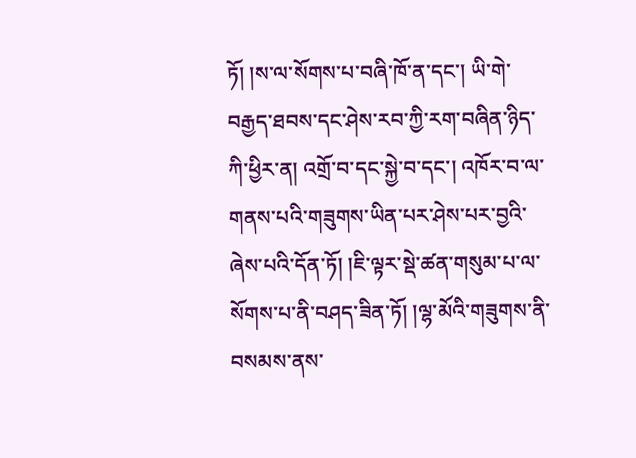ཏོ། །ས་ལ་སོགས་པ་བཞི་ཁོ་ན་དང་། ཡི་གེ་བརྒྱད་ཐབས་དང་ཤེས་རབ་ཀྱི་རག་བཞིན་ཉིད་ཀི་ཕྱིར་ན། འགྲོ་བ་དང་སྐྱེ་བ་དང་། འཁོར་བ་ལ་གནས་པའི་གཟུགས་ཡིན་པར་ཤེས་པར་བྱའི་ཞེས་པའི་དོན་ཏོ། །ཇི་ལྟར་སྡེ་ཚན་གསུམ་པ་ལ་སོགས་པ་ནི་བཤད་ཟིན་ཏོ། །ལྷ་མོའི་གཟུགས་ནི་བསམས་ནས་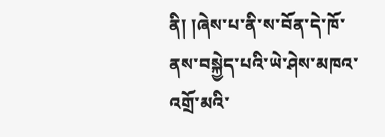ནི། །ཞེས་པ་ནི་ས་བོན་དེ་ཁོ་ནས་བསྐྱེད་པའི་ཡེ་ཤེས་མཁའ་འགྲོ་མའི་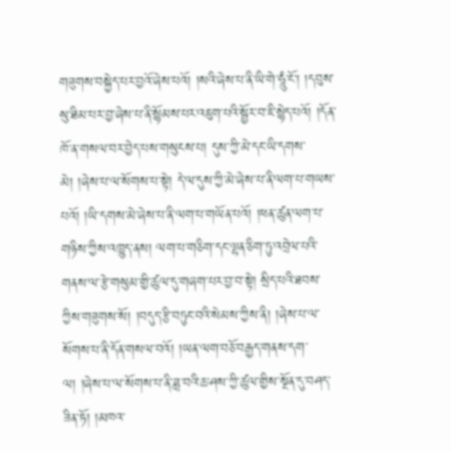གཟུགས་བསྐྱེད་པར་བྱའོ་ཞེས་པའོ། །སའི་ཞེས་པ་ནི་ཡི་གེ་ཧཱུཾ་ངོ་། །དབུས་སུ་ཐིམ་པར་བྱ་ཞེས་པ་ནི་སྙོམས་པར་འཇུག་པའི་སྦྱོར་བ་ཇི་སྙེད་པའོ། །དོན་ཁོ་ན་གསལ་བར་བྱེད་པས་གསུངས་པ། དུས་ཀྱི་མེ་དང་ཡི་དགས་མེ། །ཞེས་པ་ལ་སོགས་པ་སྟེ། དེ་ལ་དུས་ཀྱི་མེ་ཞེས་པ་ནི་ལག་པ་གཡས་པའོ། །ཡི་དགས་མེ་ཞེས་པ་ནི་ལག་པ་གཡོན་པའོ། །ཕན་ཚུན་ལག་པ་གཉིས་ཀྱིས་འཁྱུད་ནས། ལག་པ་གཅིག་དང་ལྷན་ཅིག་ཏུ་འབྲེལ་པའི་གནས་ལ་རྩེ་གསུམ་གྱི་ཚུལ་དུ་གཞག་པར་བྱ་བ་སྟེ། སྲིད་པའི་ཐབས་ཀྱིས་གཟུགས་སོ། །བདུད་རྩི་བཏུང་བའི་སེམས་ཀྱིས་ནི། །ཞེས་པ་ལ་སོགས་པ་ནི་དོན་གསལ་བའོ། །ཡན་ལག་བཅོ་བརྒྱད་གནས་དག་ལ། །ཞེས་པ་ལ་སོགས་པ་ནི་ཟླ་བའི་ཆ་ཤས་ཀྱི་ཚུལ་གྱིས་སྔོན་དུ་བཤད་ཟིན་ཏོ། །མཁའ་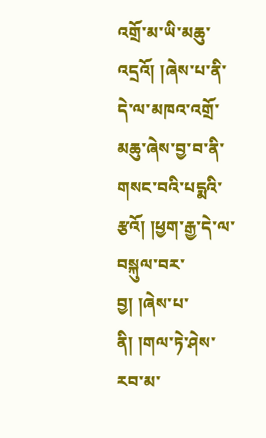འགྲོ་མ་ཡི་མཆུ་འདྲའོ། །ཞེས་པ་ནི་དེ་ལ་མཁའ་འགྲོ་མཆུ་ཞེས་བྱ་བ་ནི་གསང་བའི་པདྨའི་རྩའོ། །ཕྱག་རྒྱ་དེ་ལ་བསྐུལ་བར་བྱ། །ཞེས་པ་ནི། །གལ་ཏེ་ཤེས་རབ་མ་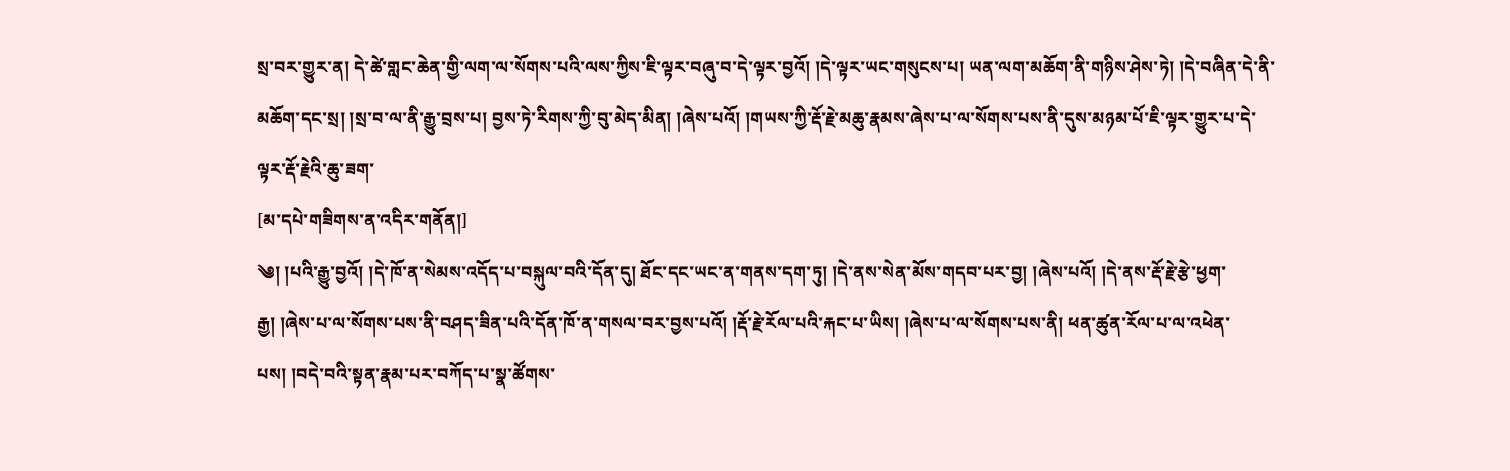སྲ་བར་གྱུར་ན། དེ་ཚེ་གླང་ཆེན་གྱི་ལག་ལ་སོགས་པའི་ལས་ཀྱིས་ཇི་ལྟར་བཞུ་བ་དེ་ལྟར་བྱའོ། །དེ་ལྟར་ཡང་གསུངས་པ། ཡན་ལག་མཆོག་ནི་གཉིས་ཤེས་ཏེ། །དེ་བཞིན་དེ་ནི་མཆོག་དང་སྲ། །སྲ་བ་ལ་ནི་རྒྱུ་བྲས་པ། བྱས་ཏེ་རིགས་ཀྱི་བུ་མེད་མིན། །ཞེས་པའོ། །གཡས་ཀྱི་རྡོ་རྗེ་མཆུ་རྣམས་ཞེས་པ་ལ་སོགས་པས་ནི་དུས་མཉམ་པོ་ཇི་ལྟར་གྱུར་པ་དེ་ལྟར་རྡོ་རྗེའི་ཆུ་ཟག་
[མ་དཔེ་གཟིགས་ན་འདིར་གནོན།]
༄། །པའི་རྒྱུ་བྱའོ། །དེ་ཁོ་ན་སེམས་འདོད་པ་བསྐུལ་བའི་དོན་དུ། ཐོང་དང་ཡང་ན་གནས་དག་ཏུ། །དེ་ནས་སེན་མོས་གདབ་པར་བྱ། །ཞེས་པའོ། །དེ་ནས་རྡོ་རྗེ་རྩེ་ཕྱག་རྒྱ། །ཞེས་པ་ལ་སོགས་པས་ནི་བཤད་ཟིན་པའི་དོན་ཁོ་ན་གསལ་བར་བྱས་པའོ། །རྡོ་རྗེ་རོལ་པའི་རྐང་པ་ཡིས། །ཞེས་པ་ལ་སོགས་པས་ནི། ཕན་ཚུན་རོལ་པ་ལ་འཕེན་པས། །བདེ་བའི་སྟན་རྣམ་པར་བཀོད་པ་སྣ་ཚོགས་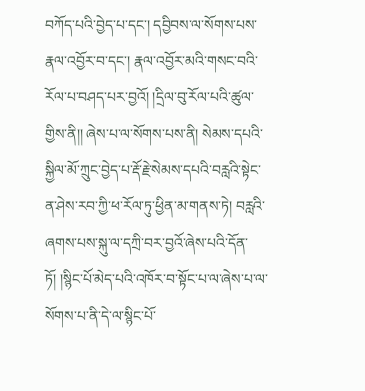བཀོད་པའི་བྱེད་པ་དང་། དབྱིབས་ལ་སོགས་པས་རྣལ་འབྱོར་བ་དང་། རྣལ་འབྱོར་མའི་གསང་བའི་རོལ་པ་བཤད་པར་བྱའོ། །དྲིལ་བུ་རོལ་པའི་ཚུལ་གྱིས་ནི།། ཞེས་པ་ལ་སོགས་པས་ནི། སེམས་དཔའི་སྐྱིལ་མོ་ཀྲུང་བྱེད་པ་རྡོ་རྗེ་སེམས་དཔའི་བརླའི་སྟེང་ན་ཤེས་རབ་ཀྱི་ཕ་རོལ་ཏུ་ཕྱིན་མ་གནས་ཏེ། བརླའི་ཞགས་པས་སྐུ་ལ་དཀྲི་བར་བྱའོ་ཞེས་པའི་དོན་ཏོ། །སྙིང་པོ་མེད་པའི་འཁོར་བ་སྟོང་པ་ལ་ཞེས་པ་ལ་སོགས་པ་ནི་དེ་ལ་སྙིང་པོ་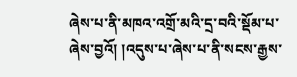ཞེས་པ་ནི་མཁའ་འགྲོ་མའི་དྲ་བའི་སྡོམ་པ་ཞེས་བྱའོ། །འདུས་པ་ཞེས་པ་ནི་སངས་རྒྱས་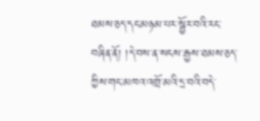ཐམས་ཅད་དང་མཉམ་པར་སྦྱོར་བའི་རང་བཞིན་ནོ། །དེ་བས་ན་སངས་རྒྱས་ཐམས་ཅད་ཀྱིས་གང་མཁའ་འགྲོ་མའི་དྲ་བའི་བདེ་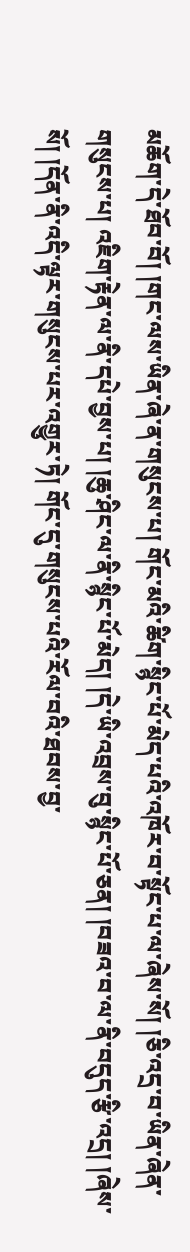མཆོག་དེ་ཐོབ་བོ། །གང་ལས་ཡིན་ཞེ་ན་གསུངས་པ། གོང་མའི་ཚིག་སྙིང་པོ་མེད་པའི་འཁོར་བ་སྟོང་པ་ལ་ཞེས་སོ། །ཅི་འདྲ་བ་ཡིན་ཞེན་གསུངས་པ། འཇིག་རྟེན་ལ་ནི་དཔེ་བྱས་པ། །ཆུ་ཤིང་ལ་ནི་སྙིང་པོ་མེད། །དེ་ཡི་འབྲས་བུ་སྙིང་པོ་ཅན། །བཟའ་བ་ལ་ནི་བདུད་རྩི་འདྲ། །ཞེས་སོ། །དོན་ནི་འདི་ལྟར་གསུངས་པར་འགྱུར་ཏེ། གོང་དུ་གསུངས་པའི་རོལ་བའི་ཐབས་བྱ་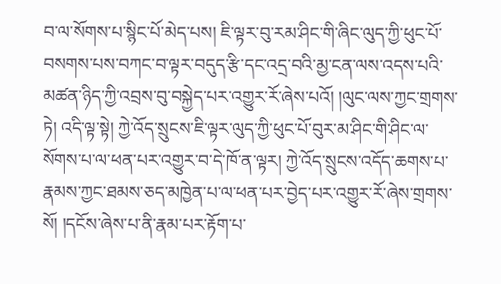བ་ལ་སོགས་པ་སྙིང་པོ་མེད་པས། ཇི་ལྟར་བུ་རམ་ཤིང་གི་ཞིང་ལུད་ཀྱི་ཕུང་པོ་བསགས་པས་བཀང་བ་ལྟར་བདུད་རྩི་དང་འདྲ་བའི་མྱ་ངན་ལས་འདས་པའི་མཚན་ཉིད་ཀྱི་འབྲས་བུ་བསྐྱེད་པར་འགྱུར་རོ་ཞེས་པའོ། །ལུང་ལས་ཀྱང་གྲགས་ཏེ། འདི་ལྟ་སྟེ། ཀྱེ་འོད་སྲུངས་ཇི་ལྟར་ལུད་ཀྱི་ཕུང་པོ་བུར་མ་ཤིང་གི་ཤིང་ལ་སོགས་པ་ལ་ཕན་པར་འགྱུར་བ་དེ་ཁོ་ན་ལྟར། ཀྱེ་འོད་སྲུངས་འདོད་ཆགས་པ་རྣམས་ཀྱང་ཐམས་ཅད་མཁྱེན་པ་ལ་ཕན་པར་བྱེད་པར་འགྱུར་རོ་ཞེས་གྲགས་སོ། །དངོས་ཞེས་པ་ནི་རྣམ་པར་རྟོག་པ་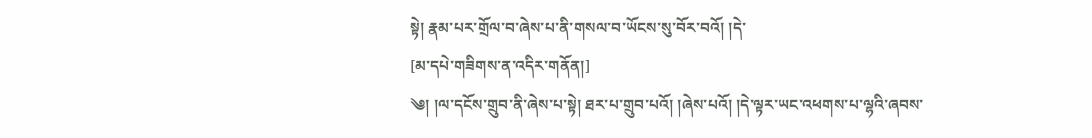སྟེ། རྣམ་པར་གྲོལ་བ་ཞེས་པ་ནི་གསལ་བ་ཡོངས་སུ་བོར་བའོ། །དེ་
[མ་དཔེ་གཟིགས་ན་འདིར་གནོན།]
༄། །ལ་དངོས་གྲུབ་ནི་ཞེས་པ་སྟེ། ཐར་པ་གྲུབ་པའོ། །ཞེས་པའོ། །དེ་ལྟར་ཡང་འཕགས་པ་ལྷའི་ཞབས་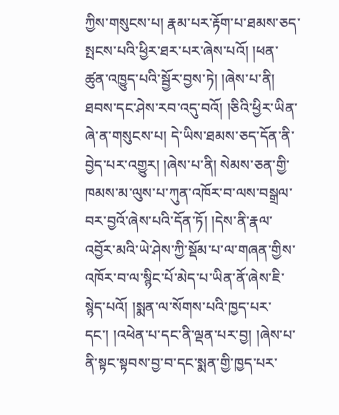ཀྱིས་གསུངས་པ། རྣམ་པར་རྟོག་པ་ཐམས་ཅད་སྤངས་པའི་ཕྱིར་ཐར་པར་ཞེས་པའོ། །ཕན་ཚུན་འཁྱུད་པའི་སྦྱོར་བྱས་ཏེ། །ཞེས་པ་ནི། ཐབས་དང་ཤེས་རབ་འདུ་བའོ། །ཅིའི་ཕྱིར་ཡིན་ཞེ་ན་གསུངས་པ། དེ་ཡིས་ཐམས་ཅད་དོན་ནི་བྱེད་པར་འགྱུར། །ཞེས་པ་ནི། སེམས་ཅན་གྱི་ཁམས་མ་ལུས་པ་ཀུན་འཁོར་བ་ལས་བསྒྲལ་བར་བྱའོ་ཞེས་པའི་དོན་ཏོ། །དེས་ནི་རྣལ་འབྱོར་མའི་ཡེ་ཤེས་ཀྱི་སྡོམ་པ་ལ་གཞན་གྱིས་འཁོར་བ་ལ་སྙིང་པོ་མེད་པ་ཡིན་ནོ་ཞེས་ཇི་སྙེད་པའོ། །སྨན་ལ་སོགས་པའི་ཁྱད་པར་དང་། །འཕེན་པ་དང་ནི་ལྡན་པར་བྱ། །ཞེས་པ་ནི་སྟང་སྟབས་བྱ་བ་དང་སྨན་གྱི་ཁྱད་པར་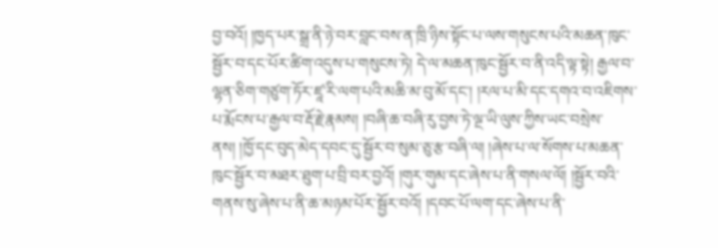བྱ་བའོ། །ཁྱད་པར་སྒྲ་ནི་ཉེ་བར་བླང་བས་ན་ཁྲི་ཉིས་སྟོང་པ་ལས་གསུངས་པའི་མཆན་ཁུང་སྦྱོར་བ་དང་པོར་ཚིག་འདུས་པ་གསུངས་ཏེ། དེ་ལ་མཆན་ཁུང་སྦྱོར་བ་ནི་འདི་ལྟ་སྟེ། རྒྱལ་བ་ལྷན་ཅིག་གཙུག་ཏོར་ཛཱ་རི་ལག་པའི་མཆི་མ་བུ་མོ་དང་། །རལ་པ་མི་དང་དགའ་བ་འཇིགས་པ་རྨོངས་པ་རྒྱལ་བ་རྡོ་རྗེ་རྣམས། །བཞི་ཆ་བཞི་རུ་བྱས་ཏེ་ལྔ་ཡི་ལུས་ཀྱིས་ཡང་བསྲེས་ནས། །ཁྱོ་དང་བུད་མེད་དབང་དུ་སྦྱོར་བ་སུམ་ཅུ་རྩ་བཞི་ལ། །ཞེས་པ་ལ་སོགས་པ་མཆན་ཁུང་སྦྱོར་བ་མཐར་ཐུག་པ་བྲི་བར་བྱའོ། །གུར་གུམ་དང་ཞེས་པ་ནི་གསལ་ལོ། །སྦྱོར་བའི་གནས་སུ་ཞེས་པ་ནི་ཆ་མཉམ་པོར་སྦྱོར་བའོ། །དབང་པོ་ལག་དང་ཞེས་པ་ནི་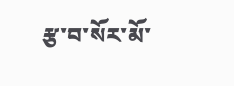རྩ་བ་སོར་མོ་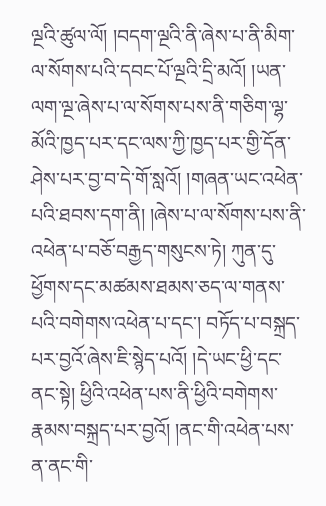ལྔའི་ཚུལ་ལོ། །བདག་ལྔའི་ནི་ཞེས་པ་ནི་མིག་ལ་སོགས་པའི་དབང་པོ་ལྔའི་དྲི་མའོ། །ཡན་ལག་ལྔ་ཞེས་པ་ལ་སོགས་པས་ནི་གཅིག་ལྷ་མོའི་ཁྱད་པར་དང་ལས་ཀྱི་ཁྱད་པར་གྱི་དོན་ཤེས་པར་བྱ་བ་དེ་གོ་སླའོ། །གཞན་ཡང་འཕེན་པའི་ཐབས་དག་ནི། །ཞེས་པ་ལ་སོགས་པས་ནི་འཕེན་པ་བཅོ་བརྒྱད་གསུངས་ཏེ། ཀུན་དུ་ཕྱོགས་དང་མཚམས་ཐམས་ཅད་ལ་གནས་པའི་བགེགས་འཕེན་པ་དང་། བཏོད་པ་བསྐྲད་པར་བྱའོ་ཞེས་ཇི་སྙེད་པའོ། །དེ་ཡང་ཕྱི་དང་ནང་སྟེ། ཕྱིའི་འཕེན་པས་ནི་ཕྱིའི་བགེགས་རྣམས་བསྐྲད་པར་བྱའོ། །ནང་གི་འཕེན་པས་ན་ནང་གི་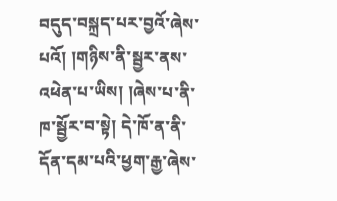བདུད་བསྐྲད་པར་བྱའོ་ཞེས་པའོ། །གཉིས་ནི་སྦྱར་ནས་འཕེན་པ་ཡིས། །ཞེས་པ་ནི་ཁ་སྦྱོར་བ་སྟེ། དེ་ཁོ་ན་ནི་དོན་དམ་པའི་ཕྱག་རྒྱ་ཞེས་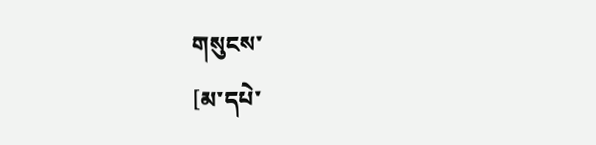གསུངས་
[མ་དཔེ་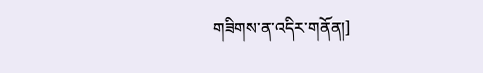གཟིགས་ན་འདིར་གནོན།]